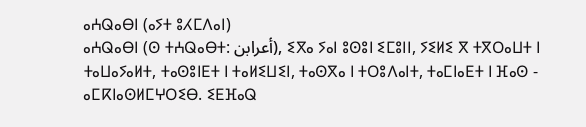ⴰⵄⵕⴰⴱⵏ (ⴰⵢⵜ ⵓⵃⵎⴷⴰⵏ)
ⴰⵄⵕⴰⴱⵏ (ⵙ ⵜⵄⵕⴰⴱⵜ: أعرابن), ⵉⴳⴰ ⵢⴰⵏ ⵓⵙⵓⵏ ⵉⵎⵓⵏⵏ, ⵢⵉⵍⵉ ⴳ ⵜⴳⵔⴰⵡⵜ ⵏ ⵜⴰⵡⴰⵢⴰⵍⵜ, ⵜⴰⵙⵓⵏⴹⵜ ⵏ ⵜⴰⵍⵉⵡⵉⵏ, ⵜⴰⵙⴳⴰ ⵏ ⵜⵔⵓⴷⴰⵏⵜ, ⵜⴰⵎⵏⴰⴹⵜ ⵏ ⴼⴰⵙ - ⴰⵎⴽⵏⴰⵙⵍⵎⵖⵔⵉⴱ. ⵉⴹⴼⴰⵕ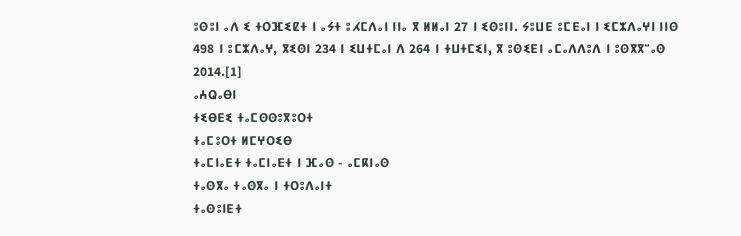ⵓⵙⵓⵏ ⴰⴷ ⵉ ⵜⵔⴼⵉⵇⵜ ⵏ ⴰⵢⵜ ⵓⵃⵎⴷⴰⵏ ⵏⵏⴰ ⴳ ⵍⵍⴰⵏ 27 ⵏ ⵉⵙⵓⵏⵏ. ⵢⵓⵡⴹ ⵓⵎⴹⴰⵏ ⵏ ⵉⵎⵣⴷⴰⵖⵏ ⵏⵏⵙ 498 ⵏ ⵓⵎⵣⴷⴰⵖ, ⴳⵉⵙⵏ 234 ⵏ ⵉⵡⵜⵎⴰⵏ ⴷ 264 ⵏ ⵜⵡⵜⵎⵉⵏ, ⴳ ⵓⵙⵉⴹⵏ ⴰⵎⴰⴷⴷⵓⴷ ⵏ ⵓⵙⴳⴳⵯⴰⵙ 2014.[1]
ⴰⵄⵕⴰⴱⵏ
ⵜⵉⴱⴹⵉ ⵜⴰⵎⵙⵙⵓⴳⵓⵔⵜ
ⵜⴰⵎⵓⵔⵜ ⵍⵎⵖⵔⵉⴱ
ⵜⴰⵎⵏⴰⴹⵜ ⵜⴰⵎⵏⴰⴹⵜ ⵏ ⴼⴰⵙ - ⴰⵎⴽⵏⴰⵙ
ⵜⴰⵙⴳⴰ ⵜⴰⵙⴳⴰ ⵏ ⵜⵔⵓⴷⴰⵏⵜ
ⵜⴰⵙⵓⵏⴹⵜ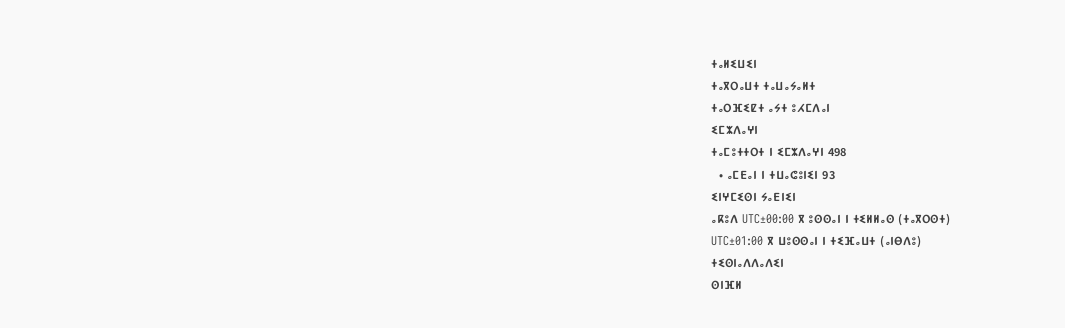ⵜⴰⵍⵉⵡⵉⵏ
ⵜⴰⴳⵔⴰⵡⵜ ⵜⴰⵡⴰⵢⴰⵍⵜ
ⵜⴰⵔⴼⵉⵇⵜ ⴰⵢⵜ ⵓⵃⵎⴷⴰⵏ
ⵉⵎⵣⴷⴰⵖⵏ
ⵜⴰⵎⵓⵜⵜⵔⵜ ⵏ ⵉⵎⵣⴷⴰⵖⵏ 498
  • ⴰⵎⴹⴰⵏ ⵏ ⵜⵡⴰⵛⵓⵏⵉⵏ 93
ⵉⵏⵖⵎⵉⵙⵏ ⵢⴰⴹⵏⵉⵏ
ⴰⴽⵓⴷ UTC±00:00 ⴳ ⵓⵙⵙⴰⵏ ⵏ ⵜⵉⵍⵍⴰⵙ (ⵜⴰⴳⵔⵙⵜ)
UTC±01:00 ⴳ ⵡⵓⵙⵙⴰⵏ ⵏ ⵜⵉⴼⴰⵡⵜ (ⴰⵏⴱⴷⵓ)
ⵜⵉⵙⵏⴰⴷⴷⴰⴷⵉⵏ
ⵙⵏⴼⵍ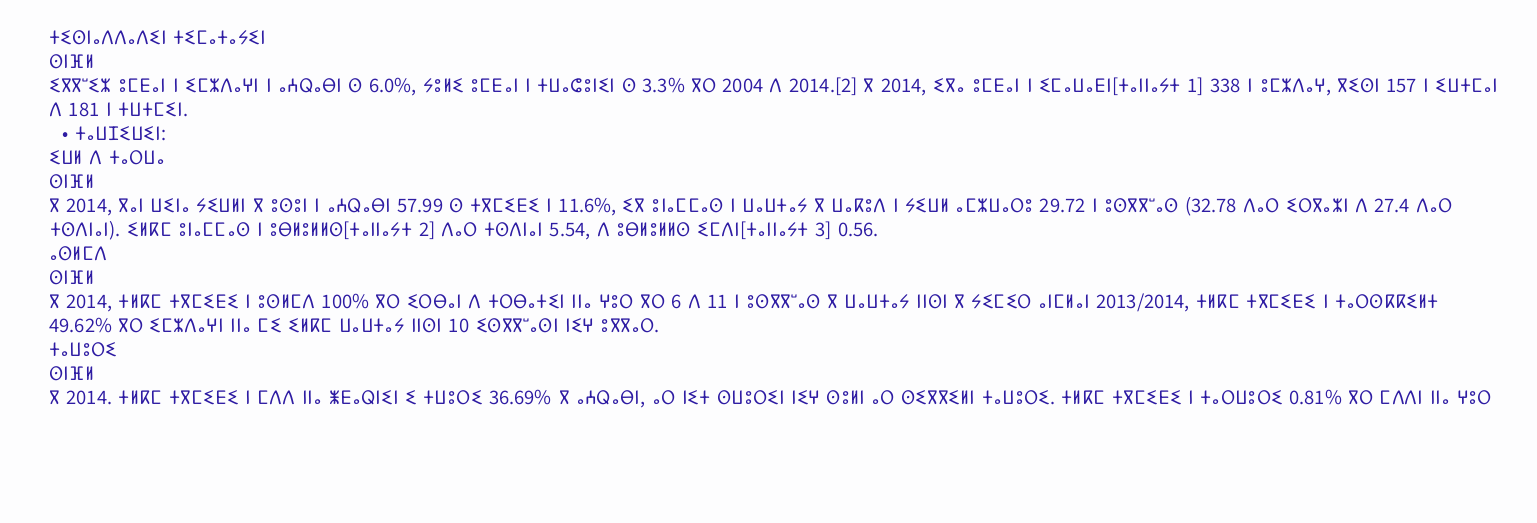ⵜⵉⵙⵏⴰⴷⴷⴰⴷⵉⵏ ⵜⵉⵎⴰⵜⴰⵢⵉⵏ
ⵙⵏⴼⵍ
ⵉⴳⴳⵯⵉⵣ ⵓⵎⴹⴰⵏ ⵏ ⵉⵎⵣⴷⴰⵖⵏ ⵏ ⴰⵄⵕⴰⴱⵏ ⵙ 6.0%, ⵢⵓⵍⵉ ⵓⵎⴹⴰⵏ ⵏ ⵜⵡⴰⵛⵓⵏⵉⵏ ⵙ 3.3% ⴳⵔ 2004 ⴷ 2014.[2] ⴳ 2014, ⵉⴳⴰ ⵓⵎⴹⴰⵏ ⵏ ⵉⵎⴰⵡⴰⴹⵏ[ⵜⴰⵏⵏⴰⵢⵜ 1] 338 ⵏ ⵓⵎⵣⴷⴰⵖ, ⴳⵉⵙⵏ 157 ⵏ ⵉⵡⵜⵎⴰⵏ ⴷ 181 ⵏ ⵜⵡⵜⵎⵉⵏ.
  • ⵜⴰⵡⵊⵉⵡⵉⵏ:
ⵉⵡⵍ ⴷ ⵜⴰⵔⵡⴰ
ⵙⵏⴼⵍ
ⴳ 2014, ⴳⴰⵏ ⵡⵉⵏⴰ ⵢⵉⵡⵍⵏ ⴳ ⵓⵙⵓⵏ ⵏ ⴰⵄⵕⴰⴱⵏ 57.99 ⵙ ⵜⴳⵎⵉⴹⵉ ⵏ 11.6%, ⵉⴳ ⵓⵏⴰⵎⵎⴰⵙ ⵏ ⵡⴰⵡⵜⴰⵢ ⴳ ⵡⴰⴽⵓⴷ ⵏ ⵢⵉⵡⵍ ⴰⵎⵣⵡⴰⵔⵓ 29.72 ⵏ ⵓⵙⴳⴳⵯⴰⵙ (32.78 ⴷⴰⵔ ⵉⵔⴳⴰⵣⵏ ⴷ 27.4 ⴷⴰⵔ ⵜⵙⴷⵏⴰⵏ). ⵉⵍⴽⵎ ⵓⵏⴰⵎⵎⴰⵙ ⵏ ⵓⴱⵍⵓⵍⵍⵙ[ⵜⴰⵏⵏⴰⵢⵜ 2] ⴷⴰⵔ ⵜⵙⴷⵏⴰⵏ 5.54, ⴷ ⵓⴱⵍⵓⵍⵍⵙ ⵉⵎⴷⵏ[ⵜⴰⵏⵏⴰⵢⵜ 3] 0.56.
ⴰⵙⵍⵎⴷ
ⵙⵏⴼⵍ
ⴳ 2014, ⵜⵍⴽⵎ ⵜⴳⵎⵉⴹⵉ ⵏ ⵓⵙⵍⵎⴷ 100% ⴳⵔ ⵉⵔⴱⴰⵏ ⴷ ⵜⵔⴱⴰⵜⵉⵏ ⵏⵏⴰ ⵖⵓⵔ ⴳⵔ 6 ⴷ 11 ⵏ ⵓⵙⴳⴳⵯⴰⵙ ⴳ ⵡⴰⵡⵜⴰⵢ ⵏⵏⵙⵏ ⴳ ⵢⵉⵎⵉⵔ ⴰⵏⵎⵍⴰⵏ 2013/2014, ⵜⵍⴽⵎ ⵜⴳⵎⵉⴹⵉ ⵏ ⵜⴰⵔⵙⴽⴽⵉⵍⵜ 49.62% ⴳⵔ ⵉⵎⵣⴷⴰⵖⵏ ⵏⵏⴰ ⵎⵉ ⵉⵍⴽⵎ ⵡⴰⵡⵜⴰⵢ ⵏⵏⵙⵏ 10 ⵉⵙⴳⴳⵯⴰⵙⵏ ⵏⵉⵖ ⵓⴳⴳⴰⵔ.
ⵜⴰⵡⵓⵔⵉ
ⵙⵏⴼⵍ
ⴳ 2014. ⵜⵍⴽⵎ ⵜⴳⵎⵉⴹⵉ ⵏ ⵎⴷⴷ ⵏⵏⴰ ⵥⴹⴰⵕⵏⵉⵏ ⵉ ⵜⵡⵓⵔⵉ 36.69% ⴳ ⴰⵄⵕⴰⴱⵏ, ⴰⵔ ⵏⵉⵜ ⵙⵡⵓⵔⵉⵏ ⵏⵉⵖ ⵙⵓⵍⵏ ⴰⵔ ⵙⵉⴳⴳⵉⵍⵏ ⵜⴰⵡⵓⵔⵉ. ⵜⵍⴽⵎ ⵜⴳⵎⵉⴹⵉ ⵏ ⵜⴰⵔⵡⵓⵔⵉ 0.81% ⴳⵔ ⵎⴷⴷⵏ ⵏⵏⴰ ⵖⵓⵔ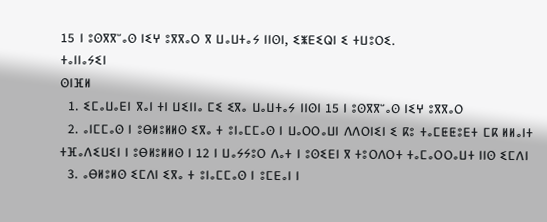15 ⵏ ⵓⵙⴳⴳⵯⴰⵙ ⵏⵉⵖ ⵓⴳⴳⴰⵔ ⴳ ⵡⴰⵡⵜⴰⵢ ⵏⵏⵙⵏ, ⵉⵥⴹⵉⵕⵏ ⵉ ⵜⵡⵓⵔⵉ.
ⵜⴰⵏⵏⴰⵢⵉⵏ
ⵙⵏⴼⵍ
  1. ⵉⵎⴰⵡⴰⴹⵏ ⴳⴰⵏ ⵜⵏ ⵡⵉⵏⵏⴰ ⵎⵉ ⵉⴳⴰ ⵡⴰⵡⵜⴰⵢ ⵏⵏⵙⵏ 15 ⵏ ⵓⵙⴳⴳⵯⴰⵙ ⵏⵉⵖ ⵓⴳⴳⴰⵔ
  2. ⴰⵏⵎⵎⴰⵙ ⵏ ⵓⴱⵍⵓⵍⵍⵙ ⵉⴳⴰ ⵜ ⵓⵏⴰⵎⵎⴰⵙ ⵏ ⵡⴰⵔⵔⴰⵡⵏ ⴷⴷⵔⵏⵉⵏ ⵉ ⴽⵓ ⵜⴰⵎⵟⵟⵓⴹⵜ ⵎⴽ ⵍⵍⴰⵏⵜ ⵜⴼⴰⴷⵉⵡⵉⵏ ⵏ ⵓⴱⵍⵓⵍⵍⵙ ⵏ 12 ⵏ ⵡⴰⵢⵢⵓⵔ ⴷⴰⵜ ⵏ ⵓⵙⵉⴹⵏ ⴳ ⵜⵓⵔⴷⵔⵜ ⵜⴰⵎⴰⵔⵔⴰⵡⵜ ⵏⵏⵙ ⵉⵎⴷⵏ
  3. ⴰⴱⵍⵓⵍⵙ ⵉⵎⴷⵏ ⵉⴳⴰ ⵜ ⵓⵏⴰⵎⵎⴰⵙ ⵏ ⵓⵎⴹⴰⵏ ⵏ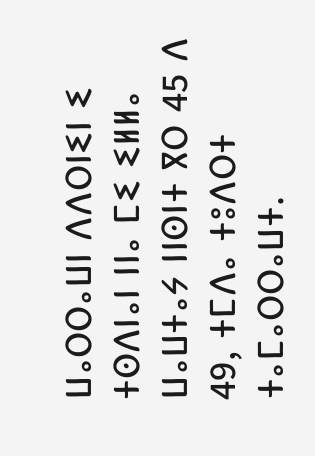ⵡⴰⵔⵔⴰⵡⵏ ⴷⴷⵔⵏⵉⵏ ⵉ ⵜⵙⴷⵏⴰⵏ ⵏⵏⴰ ⵎⵉ ⵉⵍⵍⴰ ⵡⴰⵡⵜⴰⵢ ⵏⵏⵙⵏⵜ ⴳⵔ 45 ⴷ 49, ⵜⵎⴷⴰ ⵜⵓⴷⵔⵜ ⵜⴰⵎⴰⵔⵔⴰⵡⵜ.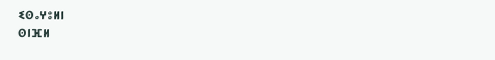ⵉⵙⴰⵖⵓⵍⵏ
ⵙⵏⴼⵍ